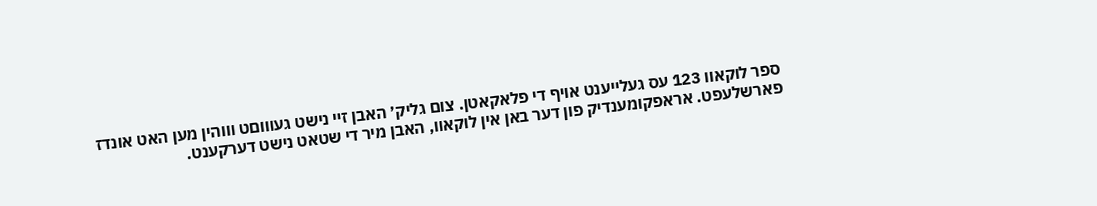ספר לוקאוו 123 עס געלײענט אויף די פלאקאטן. צום גליק׳ האבן זײ נישט געװוםט װוהין מען האט אונדז פארשלעפט. אראפקומענדיק פון דער באן אין לוקאװ, האבן מיר די שטאט נישט דערקענט.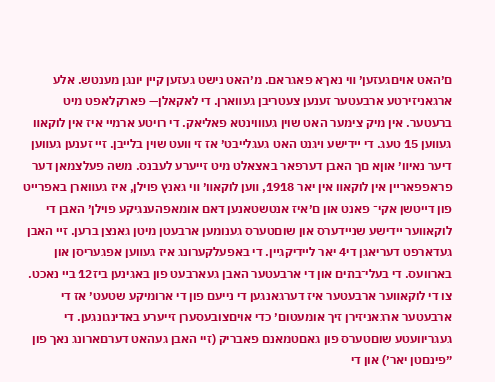ם׳האט אויםגעזען׳ װי נאךא פאגראם. מ׳האט נישט געזען קײן יונגן מענטש. אלע ארגאניזירטע ארבעטער זענען צעטריבן געװארן. די לאקאלן— פארקלאפט מיט ברעטער. אין מיק צימער האט שוין געװוינטא פאליאק. די רויטע ארמײ איז אין לוקאװ געװען 15 טעג. די ײדישע ױגנט האט געגלײבט׳ אז זי װעט שוין בלײבן. זײ זענען געװען דיער נאיװ׳ אוןא םך האבן דערפאר באצאלט מיט זײערע לעבנס. משה פעלצמאן דער פראפפארײן אין לוקאװ אין יאר 1918, װען לוקאװ׳ װי גאנץ פוילן, איז געװארן באפרײט פון דײטשן אקי־ פאנט און ם׳איז אנטשטאנען דאם אומאפהענגיקע פוילן׳ האבן די לוקאװער ײדישע שנײדערס און שוםטערס גענומען ארבעטן מיטן גאנצן ברען. זײ האבן געדארפט דעריאגן די4 יאר לײדיקגײן. די באפעלקערונג איז געװען אפגעריסן און בארװעס. די בעלי־בתים און די ארבעטער האבן געארבעט פון באגינען ביז12 בײ נאכט.
צו די לוקאװער ארבעטער איז דערגאנגען די נייעם פון די ארומיקע שטעט׳ אז די ארבעטער ארגאניזירן זיך אומעטום׳ כדי אויםצובעסערן זייערע באדינגונגען. די געגריוועטע שוםטערס פון גאםטמאנם פאבריק (זיי האבן געהאט דערםארונג נאך פון ״פינםטן יאר׳) און די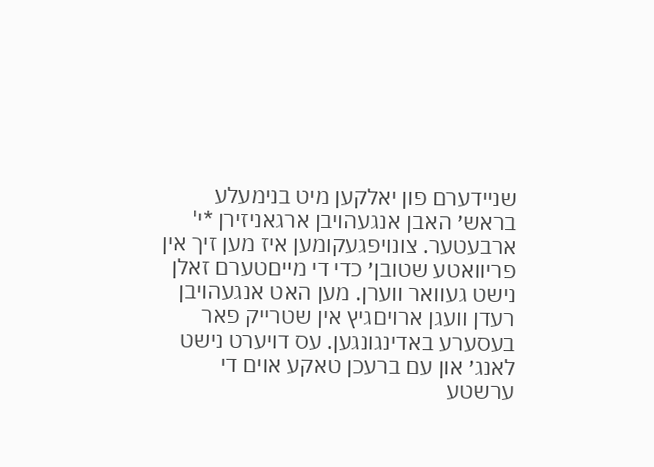שניידערם פון יאלקען מיט בנימעלע בראש׳ האבן אנגעהויבן ארגאניזירן *י' ארבעטער. צונויפגעקומען איז מען זיך אין פריוואטע שטובן׳ כדי די מײםטערם זאלן נישט געוואר ווערן. מען האט אנגעהויבן רעדן וועגן ארויםגיץ אין שטרייק פאר בעסערע באדינגונגען. עס דויערט נישט לאנג׳ און עם ברעכן טאקע אוים די ערשטע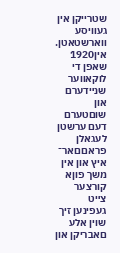שטרייקן אין געװיסע װארשטאטן. אין1920 שאפן די לוקאװער שנײדערם און שוםטערם דעם ערשטן לעגאלן פראםםאר־ איץ און אין משך פוןא קורצער צײט געפינען זיך שוין אלע םאבריקן און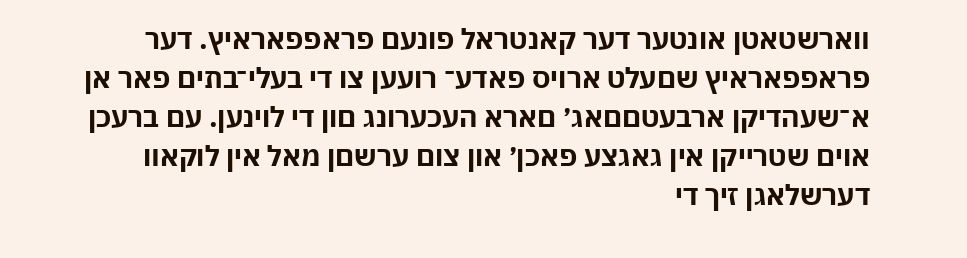װארשטאטן אונטער דער קאנטראל פונעם פראפפאראיץ. דער פראפפאראיץ שםעלט ארויס פאדע־ רועען צו די בעלי־בתים פאר אן א־שעהדיקן ארבעטםםאג׳ םארא העכערונג םון די לוינען. עם ברעכן אוים שטרײקן אין גאגצע פאכן׳ און צום ערשםן מאל אין לוקאװ דערשלאגן זיך די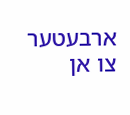ארבעטער צו אן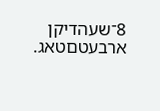8־שעהדיקן ארבעטםטאג.